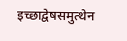इच्छाद्वेषसमुत्थेन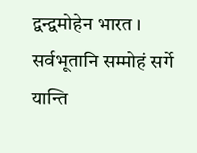द्वन्द्वमोहेन भारत । सर्वभूतानि सम्मोहं सर्गे यान्ति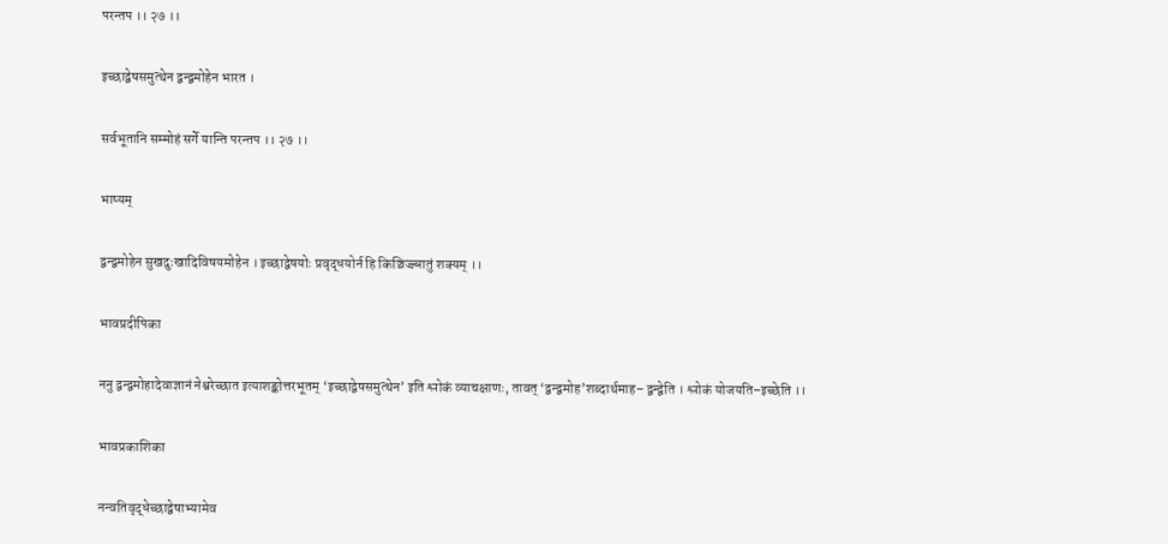परन्तप ।। २७ ।।

इच्छाद्वेषसमुत्थेन द्वन्द्वमोहेन भारत ।

सर्वभूतानि सम्मोहं सर्गे यान्ति परन्तप ।। २७ ।।

भाष्यम्

द्वन्द्वमोहेन सुखदुःखादिविषयमोहेन । इच्छाद्वेषयोः प्रवृद्धयोर्न हि किञ्चिज्ज्ञातुं शक्यम् ।।

भावप्रदीपिका

ननु द्वन्द्वमोहादेवाज्ञानं नेश्वरेच्छात इत्याशङ्कोत्तरभूतम् ‘इच्छाद्वेषसमुत्थेन’ इति श्लोकं व्याचक्षाणः, तावत् ‘द्वन्द्वमोह’शब्दार्थमाह– द्वन्द्वेति । श्लोकं योजयति–इच्छेति ।।

भावप्रकाशिका

नन्वतिवृद्धेच्छाद्वेषाभ्यामेव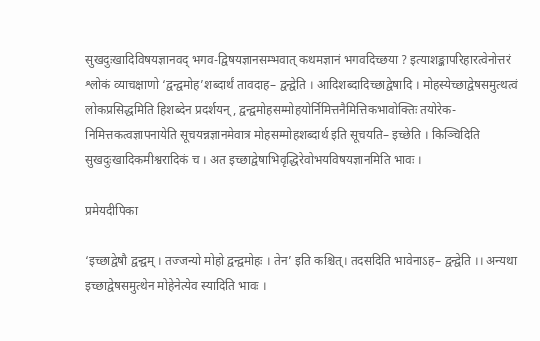सुखदुःखादिविषयज्ञानवद् भगव-द्विषयज्ञानसम्भवात् कथमज्ञानं भगवदिच्छया ? इत्याशङ्कापरिहारत्वेनोत्तरं श्लोकं व्याचक्षाणो ‘द्वन्द्वमोह’शब्दार्थं तावदाह– द्वन्द्वेति । आदिशब्दादिच्छाद्वेषादि । मोहस्येच्छाद्वेषसमुत्थत्वं लोकप्रसिद्धमिति हिशब्देन प्रदर्शयन्, द्वन्द्वमोहसम्मोहयोर्निमित्तनैमित्तिकभावोक्तिः तयोरेक-निमित्तकत्वज्ञापनायेति सूचयन्नज्ञानमेवात्र मोहसम्मोहशब्दार्थ इति सूचयति– इच्छेति । किञ्चिदिति सुखदुःखादिकमीश्वरादिकं च । अत इच्छाद्वेषाभिवृद्धिरेवोभयविषयज्ञानमिति भावः ।

प्रमेयदीपिका

‘इच्छाद्वेषौ द्वन्द्वम् । तज्जन्यो मोहो द्वन्द्वमोहः । तेन’ इति कश्चित्। तदसदिति भावेनाऽह– द्वन्द्वेति ।। अन्यथा इच्छाद्वेषसमुत्थेन मोहेनेत्येव स्यादिति भावः ।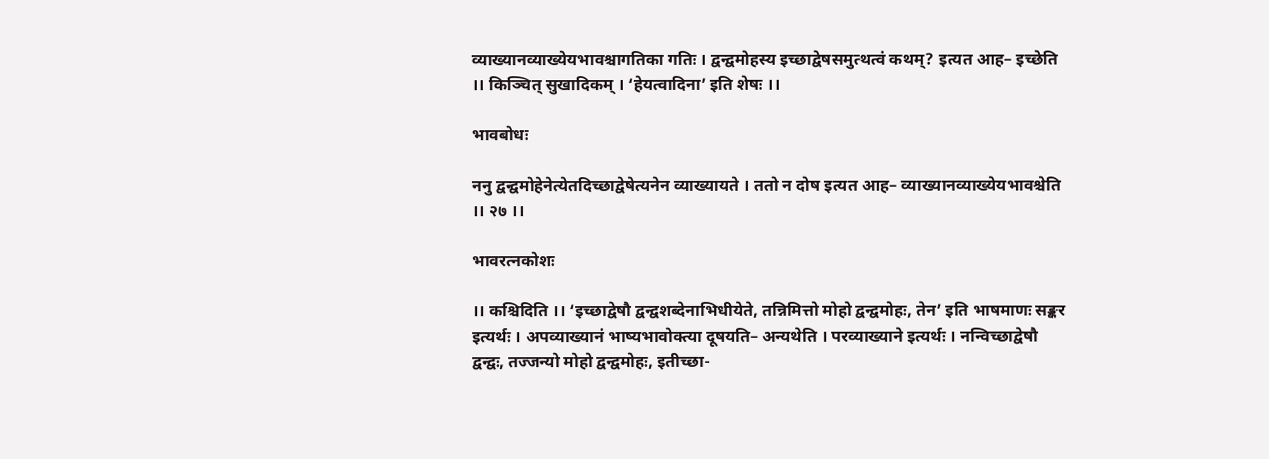व्याख्यानव्याख्येयभावश्चागतिका गतिः । द्वन्द्वमोहस्य इच्छाद्वेषसमुत्थत्वं कथम्? इत्यत आह– इच्छेति ।। किञ्चित् सुखादिकम् । ‘हेयत्वादिना’ इति शेषः ।।

भावबोधः

ननु द्वन्द्वमोहेनेत्येतदिच्छाद्वेषेत्यनेन व्याख्यायते । ततो न दोष इत्यत आह– व्याख्यानव्याख्येयभावश्चेति ।। २७ ।।

भावरत्नकोशः

।। कश्चिदिति ।। ‘इच्छाद्वेषौ द्वन्द्वशब्देनाभिधीयेते, तन्निमित्तो मोहो द्वन्द्वमोहः, तेन’ इति भाषमाणः सङ्कर इत्यर्थः । अपव्याख्यानं भाष्यभावोक्त्या दूषयति– अन्यथेति । परव्याख्याने इत्यर्थः । नन्विच्छाद्वेषौ द्वन्द्वः, तज्जन्यो मोहो द्वन्द्वमोहः, इतीच्छा-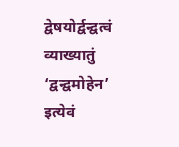द्वेषयोर्द्वन्द्वत्वं व्याख्यातुं ‘द्वन्द्वमोहेन’ इत्येवं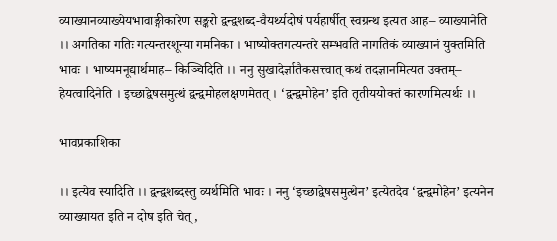व्याख्यानव्याख्येयभावाङ्गीकारेण सङ्करो द्वन्द्वशब्द-वैयर्थ्यदोषं पर्यहार्षीत् स्वग्रन्थ इत्यत आह– व्याख्यानेति ।। अगतिका गतिः गत्यन्तरशून्या गमनिका । भाष्योक्तगत्यन्तरे सम्भवति नागतिकं व्याख्यानं युक्तमिति भावः । भाष्यमनूद्यार्थमाह– किञ्चिदिति ।। ननु सुखादेर्ज्ञातैकसत्त्वात् कथं तदज्ञानमित्यत उक्तम्– हेयत्वादिनेति । इच्छाद्वेषसमुत्थं द्वन्द्वमोहलक्षणमेतत् । ‘द्वन्द्वमोहेन’ इति तृतीययोक्तं कारणमित्यर्थः ।।

भावप्रकाशिका

।। इत्येव स्यादिति ।। द्वन्द्वशब्दस्तु व्यर्थमिति भावः । ननु ‘इच्छाद्वेषसमुत्थेन’ इत्येतदेव ‘द्वन्द्वमोहेन’ इत्यनेन व्याख्यायत इति न दोष इति चेत्,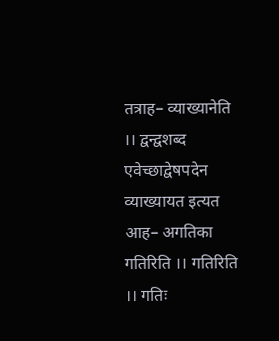तत्राह– व्याख्यानेति ।। द्वन्द्वशब्द एवेच्छाद्वेषपदेन व्याख्यायत इत्यत आह– अगतिका गतिरिति ।। गतिरिति ।। गतिः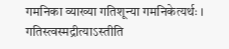गमनिका व्याख्या गतिशून्या गमनिकेत्यर्थः । गतिस्त्वस्मद्रीत्याऽस्तीति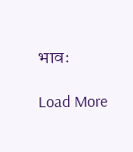भावः

Load More